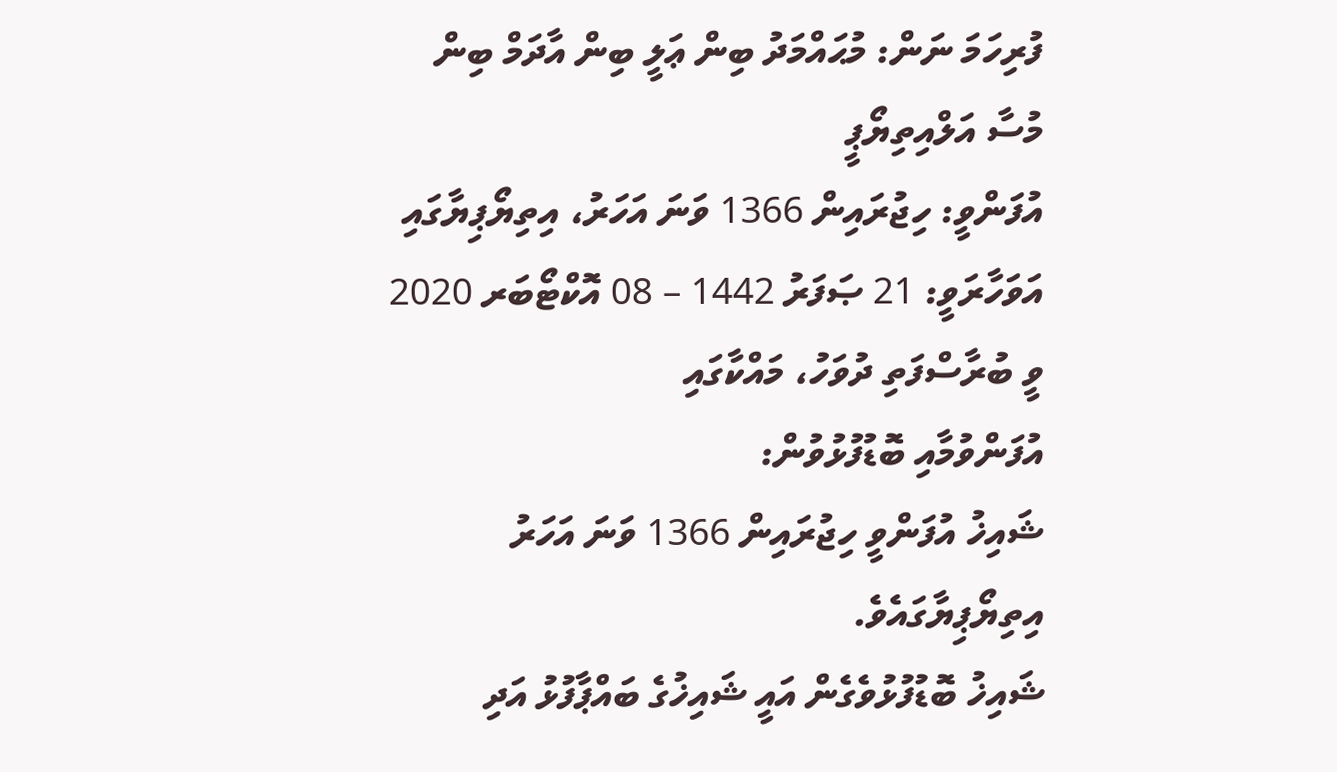ފުރިހަމަ ނަން: މުޙައްމަދު ބިން ޢަލީ ބިން އާދަމް ބިން މުސާ އަލްއިތިޔޯޕީ
އުފަންވީ: ހިޖުރައިން 1366 ވަނަ އަހަރު، އިތިޔޯޕިޔާގައި
އަވަހާރަވީ: 21 ޞަފަރު 1442 – 08 އޮކްޓޯބަރ 2020 ވީ ބުރާސްފަތި ދުވަހު، މައްކާގައި
އުފަންވުމާއި ބޮޑުފުޅުވުން:
ޝައިޚު އުފަންވީ ހިޖުރައިން 1366 ވަނަ އަހަރު އިތިޔޯޕިޔާގައެވެ.
ޝައިޚު ބޮޑުފުޅުވެގެން އައީ ޝައިޚުގެ ބައްޕާފުޅު އަދި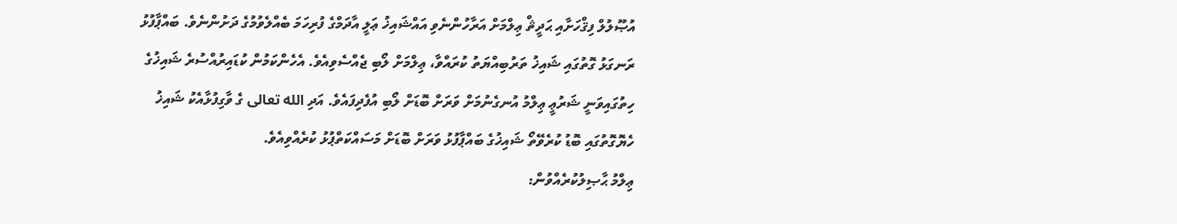އުޞޫލުލް ފިޤްހަށާއި ޙަދީޘް ޢިލްމަށް އަރާހުންނެވި އައްޝައިޚު ޢަލީ އާދަމްގެ ފުރިހަމަ ބެއްލެވުމުގެ ދަށުންނެވެ. ބައްޕާފުޅު ރަނގަޅު ގޮތުގައި ޝައިޚު ތަރުބިއްޔަތު ކުރައްވާ، ޢިލްމަށް ލޯބި ޖެއްސެވިއެވެ. އެހެންކަމުން ކުޑައިރުއްސުރެ ޝައިޚުގެ ހިތުގައިވަނީ ޝަރުޢީ ޢިލްމު އުނގެނުމަށް ވަރަށް ބޮޑަށް ލޯބި އުފެދިފައެވެ. އަދި الله تعالى ގެ ވާގިފުޅާއެކު ޝައިޚު ހެޔޮގޮތުގައި ބޮޑު ކުރެވޭތޯ ޝައިޚުގެ ބައްޕާފުޅު ވަރަށް ބޮޑަށް މަސައްކަތްޕުޅު ކުރެއްވިއެވެ.
ޢިލްމު ޙާޞިލުކުރެއްވުން: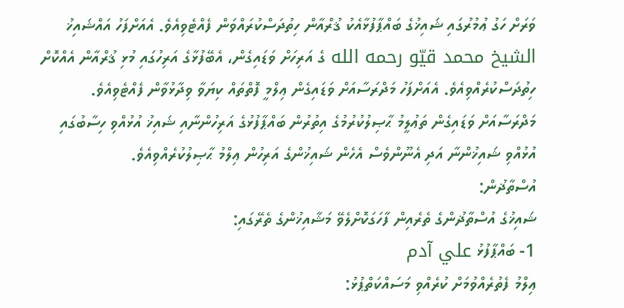ވަރަށް ހަގު ޢުމުރުގައި ޝައިޚުގެ ބައްޕާފުޅާއެކު ޤުރްއާން ހިތުދަސްކުރައްވަން ފެއްޓެވިއެވެ. އެއަށްފަހު އައްޝައިޚު الشيخ محمد قيّو رحمه الله ގެ އަރިހަށް ވަޑައިގެން، އެބޭފުޅާގެ އަރިހުގައި މުޅި ޤުރްއާން އެއްކޮށް ހިތުދަސްކުރެއްވިއެވެ. އެއަށްފަހު މަދްރަސާއަށް ވަޑައިގެން ޢިލްމީ ފޮތްތައް ކިޔަވާ ވިދާޅުވާން ފެއްޓެވިއެވެ. މަދްރަސާއަށް ވަޑައިގެން ތަޢުލީމު ޙާޞިލުކުރުމުގެ އިތުރުން ބައްޕާފުޅުގެ އަރިހުންނާއި ޝައިޚު އުޅުއްވި ހިސާބުގައި އުޅުއްވި ޝައިޚުންނާ އަދި އެނޫންވެސް އެހެން ޝައިޚުންގެ އަރިހުން ޢިލްމު ޙާޞިލުކުރެއްވިއެވެ.
އުސްތާޛުން:
ޝައިޚުގެ އުސްތާޛުންގެ ތެރެއިން ފާހަގަކޮށްލެވޭ މަޝާއިޚުންގެ ތެރޭގައި:
1- ބައްޕާފުޅު علي آدم
ޢިލްމު ފެތުރެއްވުމަށް ކުރެއްވި މަސައްކަތްޕުޅު: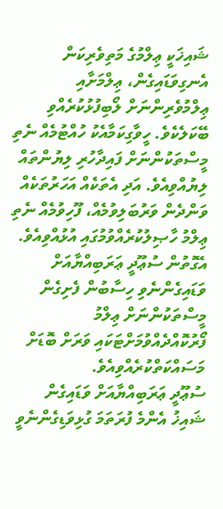ޝައިޚަކީ ޢިލްމުގެ މަތިވެރިކަން އެނގިވަޑައިގެން، ޢިލްމަށާއި ޢިލްމުވެރިންނަށް ލޯބިފުޅުކުރެއްވި ބޭކަލެކެވެ. ހީވާގިކަމާއެކު ހުއްޓުމެއް ނެތި މީސްތަކުންނަށް ފައިދާހުރި ލިޔުންތައް ލިޔުއްވިއެވެ. އަދި އެތަކެއް އަހަރުތަކެއް ވަންދެން ވަރުބަލިވުމެއް، ފޫހިވުމެއް ނެތި ޢިލްމު ހާޞިލުކުރެއްވުމުގައި އުޅުއްވިއެވެ. އެގޮތުން ސުޢޫދީ ޢަރަބިއްޔާއަށް ވަޑައިގެންނެވި ހިސާބުން ފެށިގެން މީސްތަކުންނަށް ޢިލްމު ފޯރުކޮއްދެއްވުމަށްޓަކައި ވަރަށް ބޮޑަށް މަސައްކަތްކުރެއްވިއެވެ.
ސުޢޫދީ ޢަރަބިއްޔާއަށް ވަޑައިގެން ޝައިޚު އެންމެ ފުރަތަމަ ގުޅިވަޑިގެންނެވީ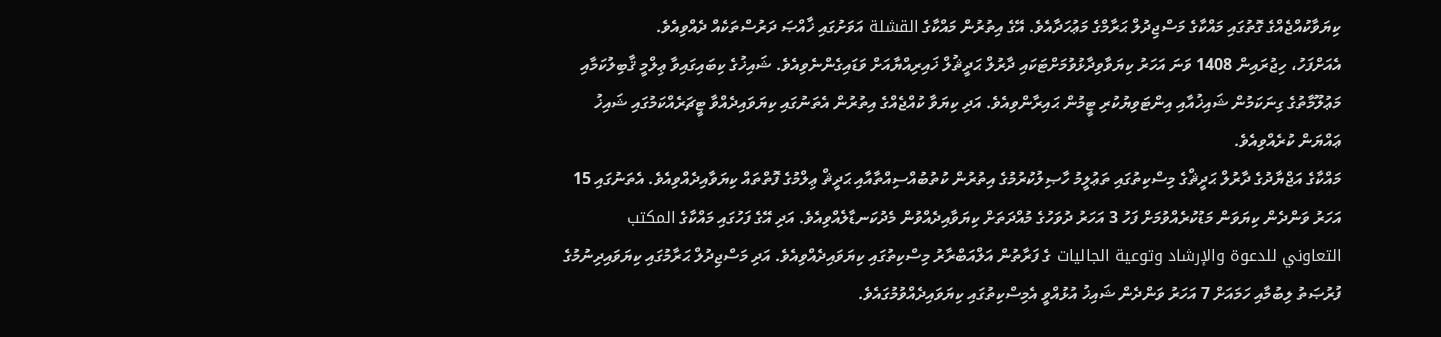ކިޔަވާކުއްޖެއްގެ ގޮތުގައި މައްކާގެ މަސްޖިދުލް ޙަރާމްގެ މަޢުހަދާއެވެ. އޭގެ އިތުރުން މައްކާގެ القشلة އަވަށުގައި ޚާއްޞަ ދަރުސްތަކެއް ދެއްވިއެވެ.
އެއަށްފަހު، ހިޖުރައިން 1408 ވަނަ އަހަރު ކިޔަވާވިދާޅުވުމަށްޓަކައި ދާރުލް ޙަދީޘުލް ޚައިރިއްޔާއަށް ވަޑައިގެންނެވިއެވެ. ޝައިޚުގެ ކިބައިގައިވާ ޢިލްމީ ޤާބިލުކަމާއި މަޢުލޫމާތުގެ ގިނަކަމުން ޝައިޚުއާއި އިންޓަވިޔުކުރި ޓީމުން ޙައިރާންވިއެވެ. އަދި ކިޔަވާ ކުއްޖެއްގެ އިތުރުން އެތަނުގައި ކިޔަވައިދެއްވާ ޓީޗަރެއްކަމުގައި ޝައިޚު ޢައްޔަން ކުރެއްވިއެވެ.
މައްކާގެ އަޖްޔާދުގެ ދާރުލް ޙަދީޘްގެ މިސްކިތުގައި ތަޢުލީމު ހާޞިލުކުރުމުގެ އިތުރުން ކުތުބުއްސިއްތާއާއި ޙަދީޘް ޢިލްމުގެ ފޮތްތައް ކިޔަވާއިދެއްވިއެވެ. އެތަނުގައި 15 އަހަރު ވަންދެން ކިޔަވަން މަޑުކުރެއްވުމަށް ފަހު 3 އަހަރު ދުވަހުގެ މުއްދަތަށް ކިޔަވާއިދެއްވުން މެދުކަނޑާލެއްވިއެވެ. އަދި އޭގެ ފަހުގައި މައްކާގެ المكتب التعاوني للدعوة والإرشاد وتوعية الجاليات ގެ ފަރާތުން އަލްއަބްރާރު މިސްކިތުގައި ކިޔަވައިދެއްވިއެވެ. އަދި މަސްޖިދުލް ޙަރާމުގައި ކިޔަވައިދިނުމުގެ ފުރުޞަތު ލިބުމާއި ހަމައަށް 7 އަހަރު ވަންދެން ޝައިޚު އުޅުއްވީ އެމިސްކިތުގައި ކިޔަވައިދެއްވުމުގައެވެ.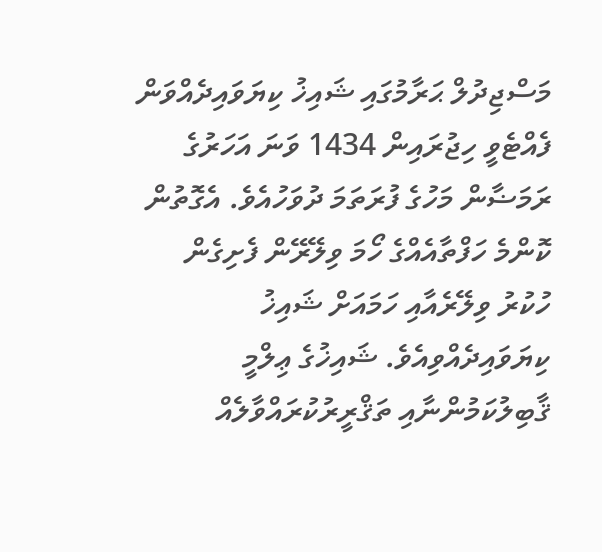މަސްޖިދުލް ޙަރާމުގައި ޝައިޚު ކިޔަވައިދެއްވަން ފެއްޓެވީ ހިޖުރައިން 1434 ވަނަ އަހަރުގެ ރަމަޟާން މަހުގެ ފުރަތަމަ ދުވަހުއެވެ. އެގޮތުން ކޮންމެ ހަފްތާއެއްގެ ހޯމަ ވިލޭރޭން ފެށިގެން ހުކުރު ވިލޭރެއާއި ހަމައަށް ޝައިޚު ކިޔަވައިދެއްވިއެވެ. ޝައިޚުގެ ޢިލްމީ ޤާބިލުކަމުންނާއި ތަޤްރީރުކުރައްވާލެއް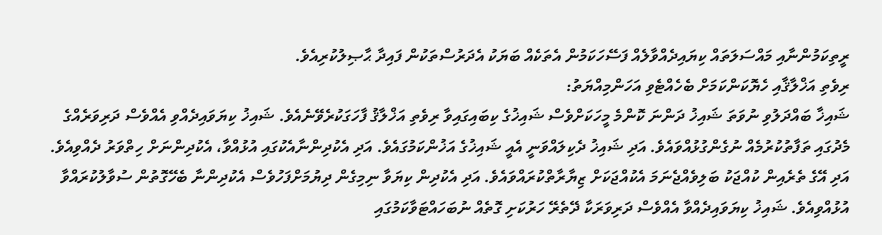ރީތިކަމުންނާއި މައްސަލަތައް ކިޔައިދެއްވާލެއް ފަސޭހަކަމުން އެތަކެއް ބަޔަކު އެދަރުސްތަކުން ފައިދާ ޙާޞިލުކުރިއެވެ.
ރިވެތި އަޚްލާޤާއި ހެޔޮކަންކަމަށް ބެހެއްޓެވި އަހަންމިއްޔަތު:
ޝައިޚާ ބައްދަލުވި ނުވަތަ ޝައިޚު ދަންނަ ކޮންމެ މީހަކަށްވެސް ޝައިޚުގެ ކިބައިގައިވާ ރިވެތި އަޚްލާޤު ފާހަގަކުރެވޭނެއެވެ. ޝައިޚު ކިޔަވައިދެއްވި އެއްވެސް ދަރިވަރެއްގެ މެދުގައި ތަފާތުކުރުމެއް ނުގެންގުޅުއްވައެވެ. އަދި ޝައިޚު ދެކިލައްވަނީ އެއީ ޝައިޚުގެ އަޚުންކަމުގައެވެ. އަދި އެކުދިންނާއެކުގައި އުޅުއްވާ، އެކުދިންނަށް ހިތްވަރު ދެއްވިއެވެ.
އަދި އޭގެ ތެރެއިން ކުއްޖަކު ބަލިވެއްޖެނަމަ އެކުއްޖަކަށް ޒިޔާރާތްކުރައްވައެވެ. އަދި އެކުދިން ކިޔަވާ ނިމިގެން ދިޔުމަށްފަހުވެސް އެކުދިންނާ ބެހޭގޮތުން ސުވާލުކުރައްވާ އުޅުއްވިއެވެ. ޝައިޚު ކިޔަވައިދެއްވާ އެއްވެސް ދަރިވަރަކާ ދޭތެރޭ ހަރުކަށި ގޮތެއް ނުބަހައްޓަވާކަމުގައި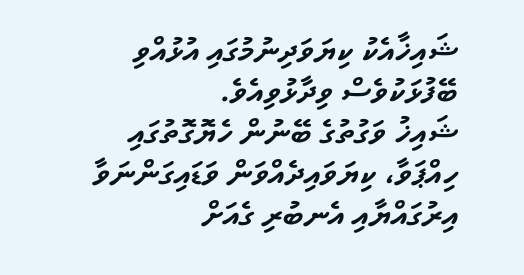ޝައިޚާއެކު ކިޔަވަދިނުމުގައި އުޅުއްވި ބޭފުޅަކުވެސް ވިދާޅުވިއެވެ.
ޝައިޚު ވަގުތުގެ ބޭނުން ހެޔޮގޮތުގައި ހިއްޕަވާ، ކިޔަވައިދެއްވަން ވަޑައިގަންނަވާ އިރުގައްޔާއި އެނބުރި ގެއަށް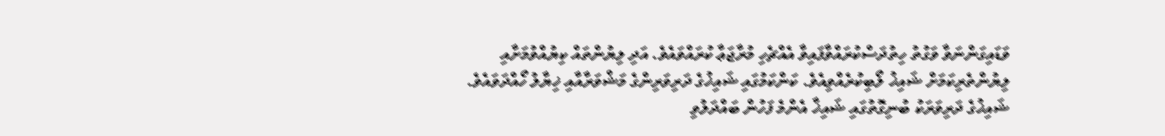ވަޑައިގަންނަވާ ވަގުތު ހިތުދަސްކުރައްވާފައިވާ އެއްޗެހި މުރާޖަޢާ ކުރައްވައެވެ. އަދި ލިޔުންތައް ކިޔުއްވުމަށާއި ލިޔުންތެރިކަމަށް ޝައިޚު ލޯބިކުރެއްވިއެވެ. ކަންކަމުގައި ޝައިޚުގެ ދަރިވަރިންގެ މަޝްވަރާއާއި ޚިޔާލު ހޯއްދަވައެވެ. ޝައިޚުގެ ދަރިވަރަކު ބުނިގޮތުގައި ޝައިޚާ އެންމެ ފަހުން ބައްދަލުވި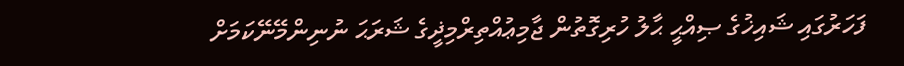ފަހަރުގައި ޝައިޚުގެ ޞިއްޙީ ޙާލު ހުރިގޮތުން ޖާމިޢުއްތިރްމިޛީގެ ޝަރަޙަ ނުނިންމޭނޭކަމަށް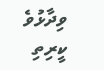ވިދާޅުވެ ކީރިތި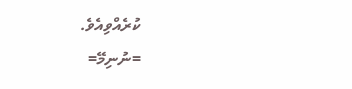ކުރެއްވިއެވެ.
=ނުނިމޭ=